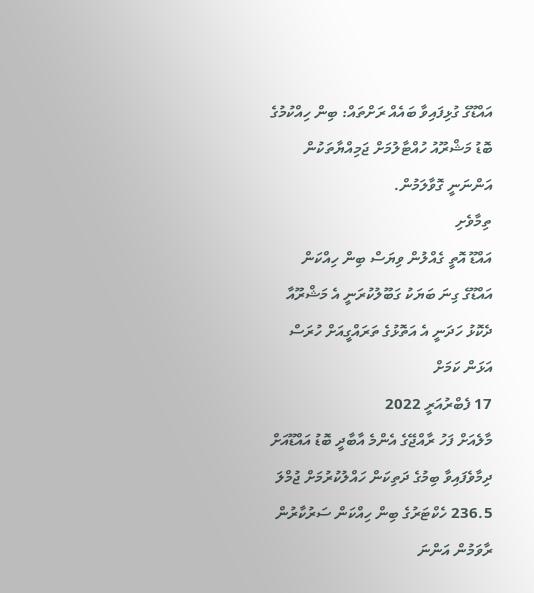އައްޑޫގެ ގުޅިފައިވާ ބައެއް ރަށްތައް: ބިން ހިއްކުމުގެ ބޮޑު މަޝްރޫއު ހުއްޓާލުމަށް ޖަމިއްޔާތަކުން އަންނަނީ ގޮވާލަމުން.
ތިމާވެށި
އައްޑޫ އޮތީ ގެއްލުން ވިޔަސް ބިން ހިއްކަން
އައްޑޫގެ ގިނަ ބަޔަކު ގަބޫލުކުރަނީ އެ މަޝްރޫއާ ދެކޮޅު ހަދަނީ އެ އަތޮޅުގެ ތަރައްގީއަށް ހުރަސް އަޅަން ކަމަށް
17 ފެބްރުއަރީ 2022
މާލެއަށް ފަހު ރާއްޖޭގެ އެންމެ އާބާދީ ބޮޑު އައްޑޫއަށް ދިމާވެފައިވާ ބިމުގެ ދަތިކަން ހައްލުކުރުމަށް ޖުމްލަ 236.5 ހެކްޓަރުގެ ބިން ހިއްކަން ސަރުކާރުން ރާވަމުން އަންނަ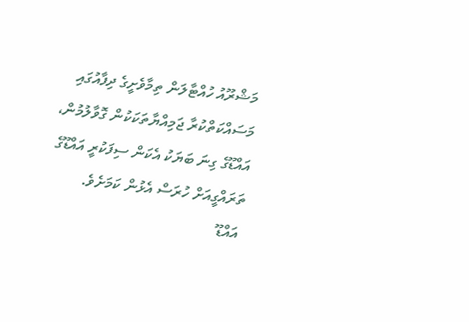މަޝްރޫއު ހުއްޓާލަން ތިމާވެށީގެ ދިފާއުގައި މަސައްކަތްކުރާ ޖަމިއްޔާތަކަކުން ގޮވާލުމުން، އައްޑޫގެ ގިނަ ބަޔަކު އެކަން ސިފަކުރީ އައްޑޫގެ ތަރައްގީއަށް ހުރަސް އެޅުން ކަމަށެވެ.
 އައްޑޫ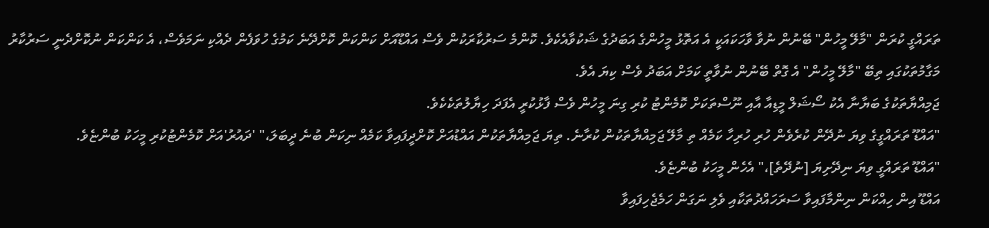ތަރައްގީ ކުރަން "މާލޭ މީހުން" ބޭނުން ނުވާ ވާހަކައަކީ އެ އަތޮޅު މީހުންގެ އަބަދުގެ ޝަކުވާއެކެވެ. ކޮންމެ ސަރުކާރަކުން ވެސް އައްޑޫއަށް ކަންކަން ކޮށްދޭނެ ކަމުގެ ހުވަފެން ދެއްކި ނަމަވެސް، އެ ކަންކަން ނުކޮށްދެނީ ސަރުކާރު މަގާމުތަކުގައި ތިބޭ "މާލޭ މީހުން" އެ ގޮތް ބޭނުން ނުވާތީ ކަމަށް އަބަދު ވެސް ކިޔަ އެވެ.
ޖަމިއްޔާތަކުގެ ބަޔާނާ އެކު ސޯޝަލް މީޑިއާ އާއި ނޫސްތަކަށް ކޮމެންޓު ކުރި ގިނަ މީހުން ވެސް ފާޅުކުރީ އެފަދަ ހިޔާލުތަކެކެވެ.
"އައްޑޫ ތަރައްގީގެ ވިޔަ ނުދޭން ކުރެވެން ހުރި ހުރިހާ ކަމެއް ތި މާލޭ ޖަމިއްޔާތަކުން ކުރާނެ. ތިޔަ ޖަމިއްޔާތަކުން އައްޑުއަށް ކޮށްދީފައިވާ ކަމެއް ނިކަން ބުނެ ދީބަލަ،" 'ދައުރު'އަށް ކޮމެންޓުކުރި މީހަކު ބުންޏެވެ.
"އައްޑޫ ތަރައްގީ ވިޔަ ނިދޭށިޔަ [ނުދޭތެ]،" އެހެން މީހަކު ބުންޏެވެ.
އައްޑޫ އިން ހިއްކަން ނިންމާފައިވާ ސަރަހައްދުތަކާއި ވެލި ނަގަން ހަމެޖެހިފައިވާ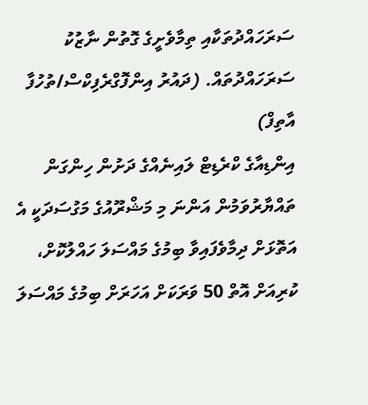ސަރަހައްދުތަކާއި ތިމާވެށީގެ ގޮތުން ނާޒުކު ސަރަހައްދުތައް. (ދައުރު އިންފޮގްރެފިކްސް/ތުހުފާ އާތިފް)
އިންޑިއާގެ ކްރެޑިޓް ލައިނެއްގެ ދަށުން ހިންގަން ތައްޔާރުވަމުން އަންނަ މި މަޝްރޫއުގެ މަގުސަދަކީ އެ އަތޮޅަށް ދިމާވެފައިވާ ބިމުގެ މައްސަލަ ހައްލުކޮށް، ކުރިއަށް އޮތް 50 ވަރަކަށް އަހަރަށް ބިމުގެ މައްސަލަ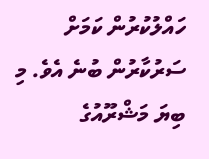ހައްލުކުރުން ކަމަށް ސަރުކާރުން ބުނެ އެވެ. މި ބިޔަ މަޝްރޫއުގެ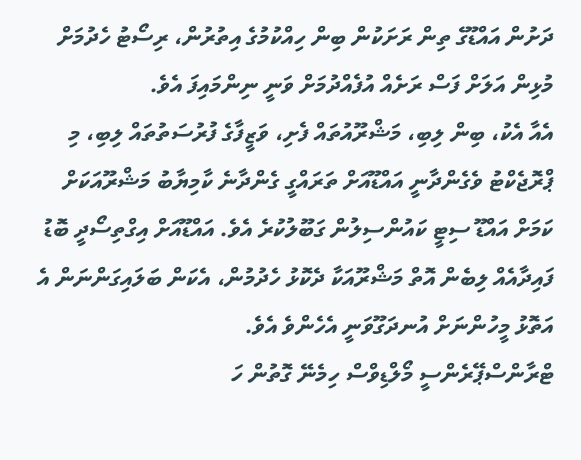ދަށުން އައްޑޫގެ ތިން ރަށަކުން ބިން ހިއްކުމުގެ އިތުރުން، ރިސޯޓު ހެދުމަށް މުޅިން އަލަށް ފަސް ރަށެއް އުފެއްދުމަށް ވަނީ ނިންމައިފަ އެވެ.
އެއާ އެކު، ބިން ލިބި، މަޝްރޫއުތައް ފެށި، ވަޒީފާގެ ފުރުސަތުތައް ލިބި، މި ޕްރޮޖެކްޓު ވެގެންދާނީ އައްޑޫއަށް ތަރައްގީ ގެންދާނެ ކާމިޔާބު މަޝްރޫއަކަށް ކަމަށް އައްޑޫ ސިޓީ ކައުންސިލުން ގަބޫލުކުރެ އެވެ. އައްޑޫއަށް އިގްތިސޯދީ ބޮޑު ފައިދާއެއް ލިބެން އޮތް މަޝްރޫއަކާ ދެކޮޅު ހެދުމުން، އެކަން ބަލައިގަންނަން އެ އަތޮޅު މީހުންނަށް އުނދަގޫވަނީ އެހެންވެ އެވެ.
ޓްރާންސްޕޭރެންސީ މޯލްޑިވްސް ހިމެނޭ ގޮތުން ހަ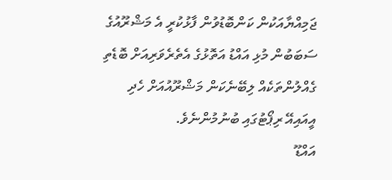ޖަމިއްޔާއަކުން ކަންބޮޑުވުން ފާޅުކުރީ އެ މަޝްރޫއުގެ ސަބަބުން މުޅި އައްޑު އަތޮޅުގެ އެތެރެވަރިއަށް ބޮޑެތި ގެއްލުންތަކެއް ލިބޭނެކަން މަޝްރޫއުއަށް ހެދި އީއައިއޭ ރިޕޯޓުގައި ބުނުމުންނެވެ.
އައްޑޫ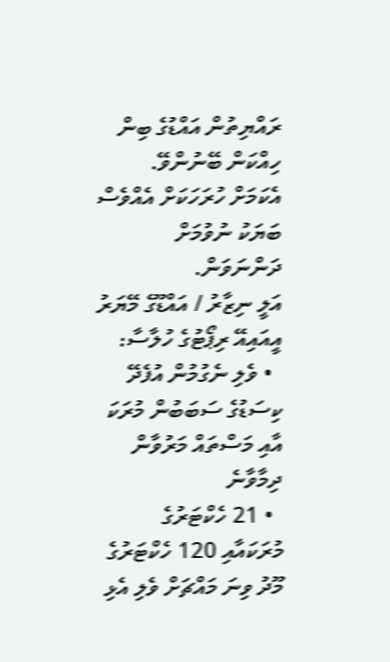ރައްޔިތުން އައްޑުގެ ބިން ހިއްކަން ބޭނުންވޭ. އެކަމަށް ހުރަހަކަށް އެއްވެސް ބަޔަކު ނުވުމަށް ދަންނަވަން.
އަލީ ނިޒާރު / އައްޑޫގެ މޭޔަރު
އީއައިއޭ ރިޕޯޓުގެ ހުލާސާ:
  • ވެލި ނެގުމުން އުފެދޭ ކިސަޑުގެ ސަބަބުން މުރަކަ އާއި މަސްތައް މަރުވާން ދިމާވާނެ
  • 21 ހެކްޓަރުގެ މުރަކައާއި 120 ހެކްޓަރުގެ މޫދު ވިނަ މައްޗަށް ވެލި އެޅި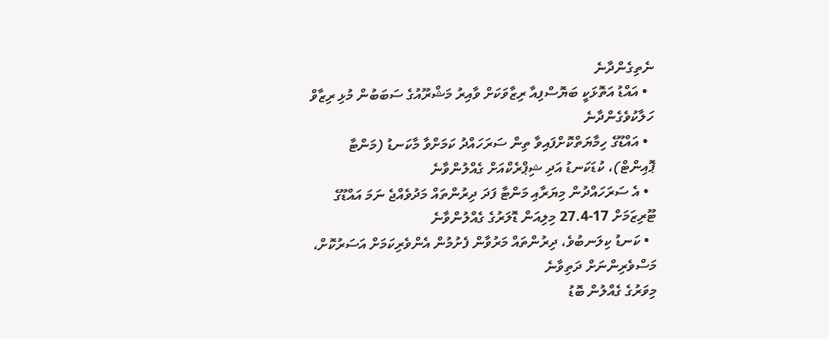ނެތިގެންދާނެ
  • އައްޑު އަތޮޅަކީ ބަޔޮސްފިއާ ރިޒާވަކަށް ވާއިރު މަޝްރޫއުގެ ސަބަބުން މުޅި ރިޒާވް ހަލާކުވެގެންދާނެ
  • އައްޑޫގެ ހިމާޔަތްކޮށްފައިވާ ތިން ސަރަހައްދު ކަމަށްވާ މާކަނޑު (މަންޓާ ޕޮއިންޓް)، ކުޑަކަނޑު އަދި ޝިޕްރެކްއަށް ގެއްލުންވާނެ
  • އެ ސަރަހައްދުން މިޔަރާއި މަންޓާ ފަދަ ދިރުންތައް މަދުވެއްޖެ ނަމަ އައްޑޫގެ ޓޫރިޒަމަށް 17-27.4 މިލިއަން ޑޮލަރުގެ ގެއްލުންވާނެ
  • ކަނޑު ކިލަނބުވެ، ދިރުންތައް މަރުވާން ފެށުމުން އެންވެރިކަމަށް އަސަރުކޮށް، މަސްވެރިންނަށް ދަތިވާނެ
މިވަރުގެ ގެއްލުން ބޮޑު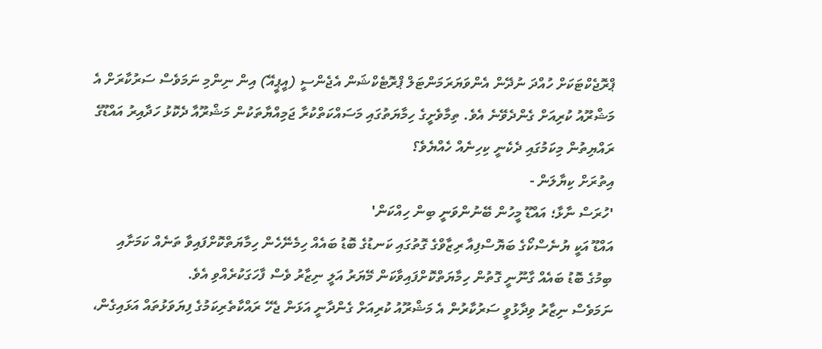ޕްރޮޖެކްޓަކަށް ހުއްދަ ނުދޭން އެންވަޔަރަމަންޓަލް ޕްރޮޓެކްޝަން އެޖެންސީ (އީޕީއޭ) އިން ނިންމި ނަމަވެސް ސަރުކާރަށް އެ މަޝްރޫއު ކުރިއަށް ގެންދެވޭނެ އެވެ. ތިމާވެށީގެ ހިމާޔަތުގައި މަސައްކަތްކުރާ ޖަމިއްޔާތަކުން މަޝްރޫއާ ދެކޮޅު ހަދާއިރު އައްޑޫގެ ރައްޔިތުން މިކަމުގައި ދެކެނީ ކިހިނެއް ހެއްޔެވެ؟
އިތުރަށް ކިޔާލަން -
'ހުރަސް ނާޅާ؛ އައްޑޫ މީހުން ބޭނުންވަނީ ބިން ހިއްކަން'
އައްޑޫ އަކީ ޔުނެސްކޯގެ ބަޔޮސްފިއާ ރިޒާވްގެ ގޮތުގައި ކަނޑުގެ ބޮޑު ބައެއް ހިމެނޭހެން ހިމާޔަތްކޮށްފައިވާ ތަނެއް ކަމަށާއި ބިމުގެ ބޮޑު ބައެއް ގާނޫނީ ގޮތުން ހިމާޔަތްކޮށްފައިވާކަން މޭޔަރު އަލީ ނިޒާރު ވެސް ފާހަގަކުރެއްވި އެވެ.
ނަމަވެސް ނިޒާރު ވިދާޅުވީ ސަރުކާރުން އެ މަޝްރޫއު ކުރިއަށް ގެންދާނީ އަޅަން ޖެހޭ ރައްކާތެރިކަމުގެ ފިޔަވަޅުތައް އަޅައިގެން،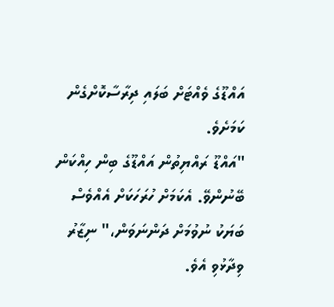އައްޑޫގެ ވެއްޓަށް ބަލައި ދިރާސާކޮށްގެން ކަމަށެވެ.
"އައްޑޫ ރައްޔިތުން އައްޑޫގެ ބިން ހިއްކަން ބޭނުންވޭ. އެކަމަށް ހުރަހަކަށް އެއްވެސް ބަޔަކު ނުވުމަށް ދަންނަވަން،" ނިޒާރު ވިދާޅުވި އެވެ.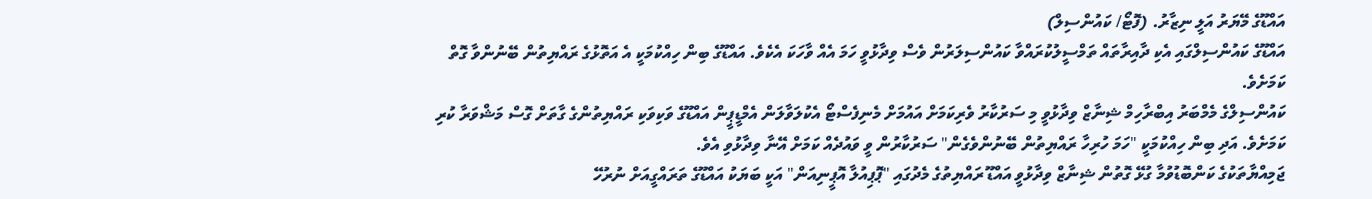އައްޑޫގެ މޭޔަރު އަލީ ނިޒާރު. (ފޮޓޯ/ ކައުންސިލް)
އައްޑޫގެ ކައުންސިލްގައި އެކި ދާއިރާތައް ތަމްސީލުކުރައްވާ ކައުންސިލަރުން ވެސް ވިދާޅުވީ ހަމަ އެއް ވާހަކަ އެކެވެ. އައްޑޫގެ ބިން ހިއްކުމަކީ އެ އަތޮޅުގެ ރައްޔިތުން ބޭނުންވާ ގޮތް ކަމަށެވެ.
ކައުންސިލްގެ މެމްބަރު އިބްރާހިމް ޝިނާޒް ވިދާޅުވީ މި ސަރުކާރު ވެރިކަމަށް އައުމަށް މެނިފެސްޓޯ އެކުލަވާލަން އެމްޑީޕީން އައްޑޫގެ ވަކިވަކި ރައްޔިތުންގެ ގާތަށް ގޮސް މަޝްވަރާ ކުރި ކަމަށެވެ. އަދި ބިން ހިއްކުމަކީ "ހަމަ ހުރިހާ ރައްޔިތުން ބޭނުންވެގެން" ސަރުކާރުން ވީ ވައުދެއް ކަމަށް އޭނާ ވިދާޅުވި އެވެ.
ޖަމިއްޔާތަކުގެ ކަންބޮޑުވުމާ ގުޅޭ ގޮތުން ޝިނާޒް ވިދާޅުވީ އައްޑޫ ރައްޔިތުގެ މެދުގައި "ޕޮޕިއުލާ އޮޕީނިއަން" އަކީ ބަޔަކު އައްޑޫގެ ތަރައްގީއަށް ނުރުހޭ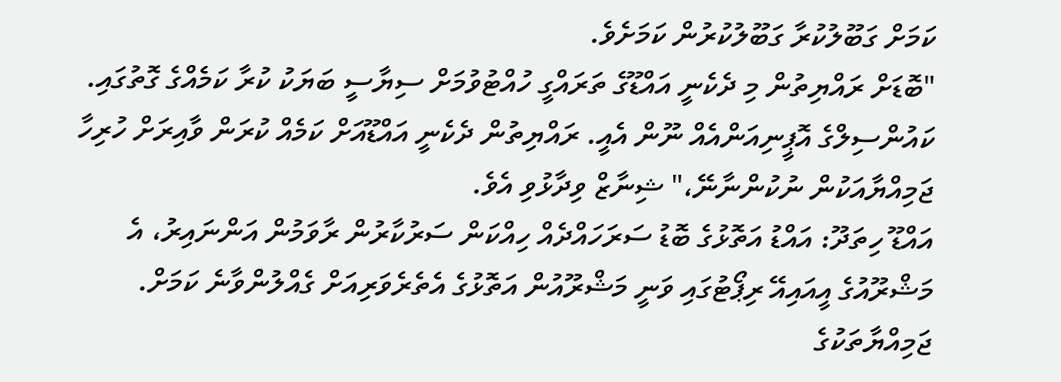ކަމަށް ގަބޫލުކުރާ ގަބޫލުކުރުން ކަމަށެވެ.
"ބޮޑަށް ރައްޔިތުން މި ދެކެނީ އައްޑޫގެ ތަރައްގީ ހުއްޓުވުމަށް ސިޔާސީ ބަޔަކު ކުރާ ކަމެއްގެ ގޮތުގައި. ކައުންސިލްގެ އޮޕީނިއަންއެއް ނޫން އެއީ. ރައްޔިތުން ދެކެނީ އައްޑޫއަށް ކަމެއް ކުރަން ވާއިރަށް ހުރިހާ ޖަމިއްޔާއަކުން ނުކުންނާނޭ،" ޝިނާޒް ވިދާޅުވި އެވެ.
އައްޑޫ ހިތަދޫ: އައްޑު އަތޮޅުގެ ބޮޑު ސަރަހައްދެއް ހިއްކަން ސަރުކާރުން ރާވަމުން އަންނައިރު، އެ މަޝްރޫއުގެ އީއައިއޭ ރިޕޯޓުގައި ވަނީ މަޝްރޫއުން އަތޮޅުގެ އެތެރެވަރިއަށް ގެއްލުންވާނެ ކަމަށް.
ޖަމިއްޔާތަކުގެ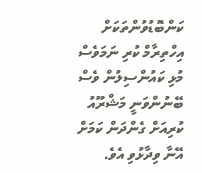ކަންބޮޑުވުންތަކަށް އިހްތިރާމް ކުރި ނަމަވެސް މުޅި ކައުންސިލުން ވެސް ބޭނުންވަނީ މަޝްރޫއު ކުރިއަށް ގެންދަން ކަމަށް އޭނާ ވިދާޅުވި އެވެ.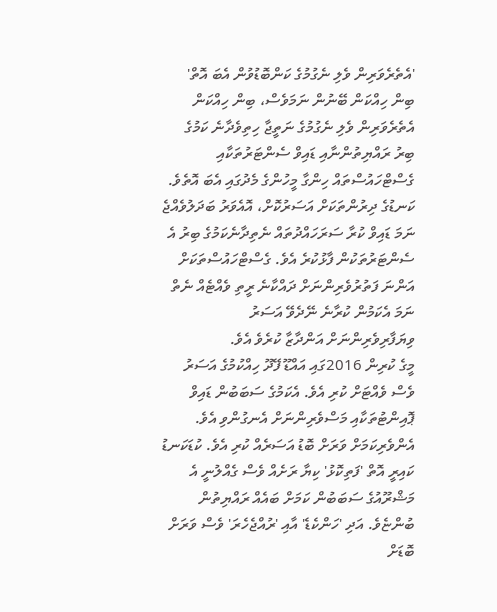'އެތެރެވަރިން ވެލި ނެގުމުގެ ކަންބޮޑުވުން އެބަ އޮތް'
ބިން ހިއްކަން ބޭނުން ނަމަވެސް، ބިން ހިއްކަން އެތެރެވަރިން ވެލި ނެގުމުގެ ނަތީޖާ ހިތިވެދާނެ ކަމުގެ ބިރު ރައްޔިތުންނާއި ޑައިވް ސެންޓަރުތަކާއި ގެސްޓްހައުސްތައް ހިންގާ މީހުންގެ މެދުގައި އެބަ އޮތެވެ. ކަނޑުގެ ދިރުންތަކަށް އަސަރުކޮށް، އޮއެވަރު ބަދަލުވެއްޖެ ނަމަ ޑައިވް ކުރާ ސަރަހައްދުތައް ނެތިދާނެކަމުގެ ބިރު އެ ސެންޓަރުތަކުން ފާޅުކުރެ އެވެ. ގެސްޓްހައުސްތަކަށް އަންނަ ފަތުރުވެރިންނަށް ދައްކާނެ ރީތި ވެއްޓެއް ނެތް ނަމަ އެކަމުން ކުރާނެ ނޭދެވޭ އަސަރު ވިޔަފާރިވެރިންނަށް އަންދާޒާ ކުރެވެ އެވެ.
މީގެ ކުރިން 2016ގައި އައްޑޫ ފޭދޫ ހިއްކުމުގެ އަސަރު ވެސް ވެއްޓަށް ކުރި އެވެ. އެކަމުގެ ސަބަބުން ޑައިވް ޕޮއިންޓުތަކާއި މަސްވެރިންނަށް އެނގުންވި އެވެ. އެންވެރިކަމަށް ވަރަށް ބޮޑު އަސަރެއް ކުރި އެވެ. ކުޑަކަނޑު ކައިރީ އޮތް 'ފަތިކޮޅު' ކިޔާ ރަށެއް ވެސް ގެއްލުނީ އެ މަޝްރޫއުގެ ސަބަބުން ކަމަށް ބައެއް ރައްޔިތުން ބުންޏެވެ. އަދި 'ހަންކެޑެ' އާއި 'ރުއްޖެހެރަ' ވެސް ވަރަށް ބޮޑަށް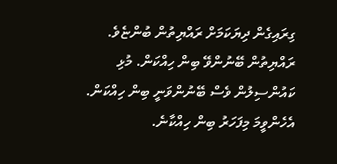ގިރައިގެން ދިޔަކަމަށް ރައްޔިތުން ބުންޏެވެ.
ރައްޔިތުން ބޭނުންވޭ ބިން ހިއްކަން. މުޅި ކައުންސިލުން ވެސް ބޭނުންވަނީ ބިން ހިއްކަން. އެހެންވީމަ މިފަހަރު ބިން ހިއްކާނެ.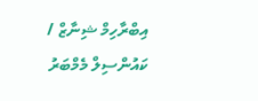އިބްރާހިމް ޝިނާޒް / ކައުންސިލް މެމްބަރު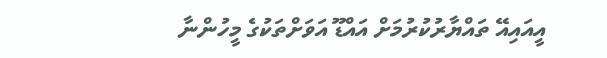އީއައިއޭ ތައްޔާރުކުރުމަށް އައްޑޫ އަވަށްތަކުގެ މީހުންނާ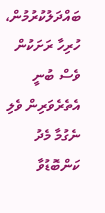ބައްދަލުކުރުމުން، ހުރިހާ ރަށަކުން ވެސް ބުނީ އެތެރެވަރިން ވެލި ނެގުމާ މެދު ކަންބޮޑުވާ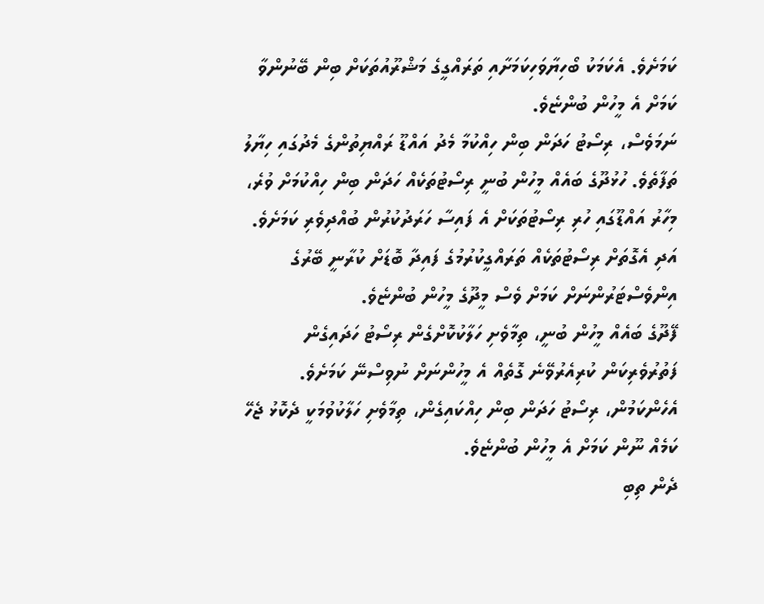ކަމަށެވެ. އެކަމަކު ބޯހިޔާވަހިކަމަށާއި ތަރައްގީގެ މަޝްރޫއުތަކަށް ބިން ބޭނުންވާ ކަމަށް އެ މީހުން ބުންޏެވެ.
ނަމަވެސް، ރިސޯޓު ހަދަން ބިން ހިއްކުމާ މެދު އައްޑޫ ރައްޔިތުންގެ މެދުގައި ހިޔާލު ތަފާތެވެ. ހުޅުދޫގެ ބައެއް މީހުން ބުނީ ރިސޯޓުތަކެއް ހަދަން ބިން ހިއްކުމަށް ވުރެ، މިހާރު އައްޑޫގައި ހުރި ރިސޯޓުތަކަށް އެ ފައިސާ ހަރަދުކުރުން ބުއްދިވެރި ކަމަށެވެ. އަދި އެގޮތަށް ރިސޯޓުތަކެއް ތަރައްގީކުރުމުގެ ފައިދާ ބޮޑަށް ކުރާނީ ބޭރުގެ އިންވެސްޓަރުންނަށް ކަމަށް ވެސް މީދޫގެ މީހުން ބުންޏެވެ.
ފޭދޫގެ ބައެއް މީހުން ބުނީ، ތިމާވެށި ހަލާކުކޮށްގެން ރިސޯޓު ހަދައިގެން ފަތުރުވެރިކަން ކުރިއެރުވޭނެ ގޮތެއް އެ މީހުންނަށް ނުވިސްނޭ ކަމަށެވެ. އެހެންކަމުން، ރިސޯޓު ހަދަން ބިން ހިއްކައިގެން، ތިމާވެށި ހަލާކުވުމަކީ ދެކޮޅު ޖެހޭ ކަމެއް ނޫން ކަމަށް އެ މީހުން ބުންޏެވެ.
ދެން ތިބި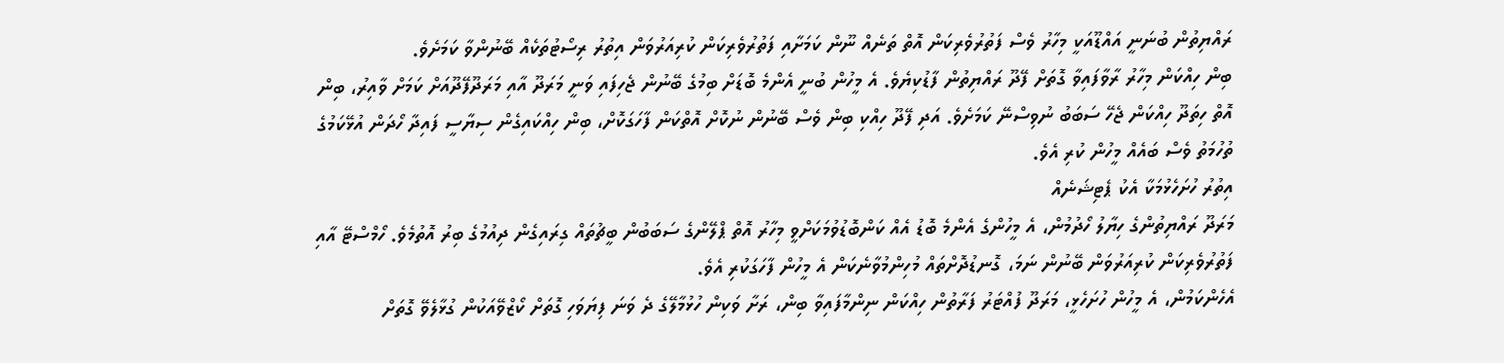ރައްޔިތުން ބުނަނީ އައްޑޫއަކީ މިހާރު ވެސް ފަތުރުވެރިކަން އޮތް ތަނެއް ނޫން ކަމަށާއި ފަތުރުވެރިކަން ކުރިއަރުވަން އިތުރު ރިސޯޓުތަކެއް ބޭނުންވާ ކަމަށެވެ.
ބިން ހިއްކަން މިހާރު ރާވާފައިވާ ގޮތަށް ފޭދޫ ރައްޔިތުން ފާޑުކިޔެވެ. އެ މީހުން ބުނީ އެންމެ ބޮޑަށް ބިމުގެ ބޭނުން ޖެހިފައި ވަނީ މަރަދޫ އާއި މަރަދޫފޭދޫއަށް ކަމަށް ވާއިރު، ބިން އޮތް ހިތަދޫ ހިއްކަން ޖެހޭ ސަބަބު ނުވިސްނޭ ކަމަށެވެ. އަދި ފޭދޫ ހިއްކި ބިން ވެސް ބޭނުން ނުކޮށް އޮތްކަން ފާހަގަކޮށް، ބިން ހިއްކައިގެން ސިޔާސީ ފައިދާ ހޯދަން އުޅޭކަމުގެ ތުހުމަތު ވެސް ބައެއް މީހުން ކުރި އެވެ.
އިތުރު ހުށަހެޅުމަކާ އެކު ޕެޓިޝަނެއް
މަރަދޫ ރައްޔިތުންގެ ހިޔާލު ހޯދުމުން، އެ މީހުންގެ އެންމެ ބޮޑު އެއް ކަންބޮޑުވުމަކަށްވީ މިހާރު އޮތް ޕްލޭންގެ ސަބަބުން ބީޗުތައް ގިރައިގެން ދިއުމުގެ ބިރު އޮތުމެވެ. ހޯމްސްޓޭ އާއި ފަތުރުވެރިކަން ކުރިއަރުވަން ބޭނުން ނަމަ، ގޮނޑުދޮށްތައް މުހިންމުވާނެކަން އެ މީހުން ފާހަގަކުރި އެވެ.
އެހެންކަމުން، އެ މީހުން ހުށަހެޅީ، މަރަދޫ ފުއްޓަރު ފަރާތުން ހިއްކަން ނިންމާފައިވާ ބިން، ރަށާ ވަކިން ހުޅުމާލޭގެ ދެ ވަނަ ފިޔަވަހި ގޮތަށް ކޯޒްވޭއަކުން ގުޅާލެވޭ ގޮތަށް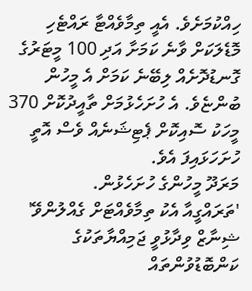ހިއްކުމަށެވެ. އެއީ ތިމާވެއްޓާ ރައްޓެހި މޮޑެލަކަށް ވާނެ ކަމަށާ އަދި 100 މީޓަރުގެ ގޮނޑުދޮށެއް ލިބޭނެ ކަމަށް އެ މީހުން ބުންޏެވެ. އެ ހުށަހެޅުމަށް ތާއީދުކޮށް 370 މީހަކު ސޮއިކޮށް ޕެޓިޝަނެއް ވެސް އޮތީ ހުށަހަޅައިފަ އެވެ.
މަރަދޫ މީހުންގެ ހުށަހެޅުން.
'ތަރައްގީއާ އެކު ތިމާވެއްޓަށް ގެއްލުންވޭ'
ޝިނާޒް ވިދާޅުވީ ޖަމިއްޔާތަކުގެ ކަންބޮޑުވުންތައް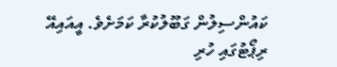ކައުންސިލުން ގަބޫލުކުރާ ކަމަށެވެ. އީއައިއޭ ރިޕޯޓުގައި ހުރި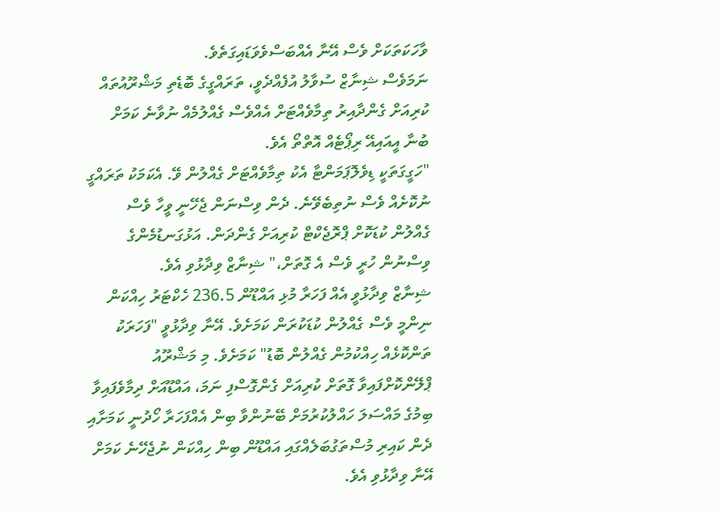ވާހަކަތަކަށް ވެސް އޭނާ އެއްބަސްވެވަޑައިގަތެވެ.
ނަމަވެސް ޝިނާޒް ސުވާލު އުފެއްދެވީ، ތަރައްގީގެ ބޮޑެތި މަޝްރޫއުތައް ކުރިއަށް ގެންދާއިރު ތިމާވެއްޓަށް އެއްވެސް ގެއްލުމެއް ނުވާނެ ކަމަށް ބުނާ އީއައިއޭ ރިޕޯޓެއް އޮތްތޯ އެވެ.
"ހަގީގަތަކީ ޑިވެލޮޕަމަންޓާ އެކު ތިމާވެއްޓަށް ގެއްލުން ވޭ. އެކަމަކު ތަރައްގީ ނުކޮށެއް ވެސް ނުތިބެވޭނެ. ދެން ވިސްނަން ޖެހޭނީ ވީހާ ވެސް ގެއްލުން ކުޑަކޮށް ޕްރޮޖެކްޓް ކުރިއަށް ގެންދަން. އަޅުގަނޑުމެންގެ ވިސްނުން ހުރީ ވެސް އެ ގޮތަށް،" ޝިނާޒް ވިދާޅުވި އެވެ.
ޝިނާޒް ވިދާޅުވީ އެއް ފަހަރާ މުޅި އައްޑޫން 236.5 ހެކްޓަރު ހިއްކަން ނިންމީ ވެސް ގެއްލުން ކުޑަކުރަން ކަމަށެވެ. އޭނާ ވިދާޅުވީ "ފަހަރަކު ތަންކޮޅެއް ހިއްކުމުން ގެއްލުން ބޮޑު" ކަމަށެވެ. މި މަޝްރޫއު ޕްލޭންކޮށްފައިވާ ގޮތަށް ކުރިއަށް ގެންގޮސްފި ނަމަ، އައްޑޫއަށް ދިމާވެފައިވާ ބިމުގެ މައްސަލަ ހައްލުކުރުމަށް ބޭނުންވާ ބިން އެއްފަހަރާ ހޯދުނީ ކަމަށާއި ދެން ކައިރި މުސްތަގުބަލެއްގައި އައްޑޫން ބިން ހިއްކަން ނުޖެހޭނެ ކަމަށް އޭނާ ވިދާޅުވި އެވެ.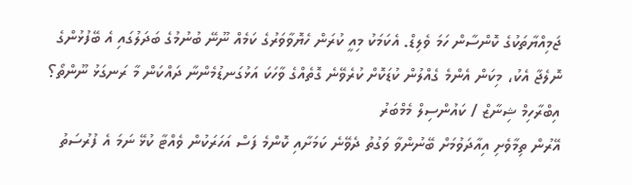ޖަމިއްޔާތަކުގެ ކޮންސާން ހަމަ ވެލިޑް. އެކަމަކު މިއީ ކުރަން ހެޔޮވާވަރުގެ ކަމެއް ނޫނޭ ބުނުމުގެ ބަދަލުގައި އެ ބޭފުޅުންގެ ނޮލެޖާ އެކު، މިކަން އެންމެ ގެއްލުން ކުޑަކޮށް ކުރެވޭނެ ގޮތެއްގެ ވާހަކަ އަޅުގަނޑުމެންނާ ދައްކަން މާ ރަނގަޅު ނޫންތޯ؟
އިބްރާހިމް ޝިނާޒް / ކައުންސިލް މެމްބަރު
އޭރުން ތިމާވެށި އިއާދަވުމަށް ބޭނުންވާ ވަގުތު ދެވޭނެ ކަމަށާއި ކޮންމެ ފަސް އަހަރަކުން ވެއްޓާ ކުޅޭ ނަމަ އެ ފުރުސަތު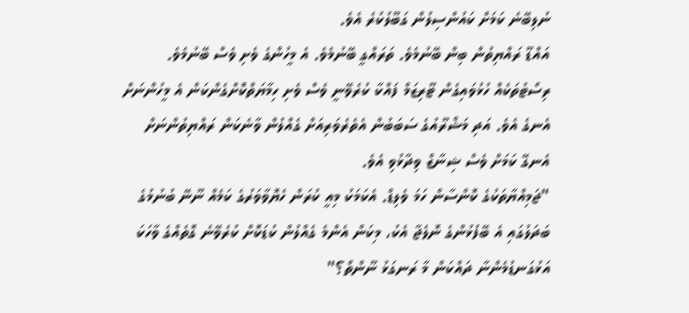ނުލިބޭނެ ކަމަށް ކައުންސިލުން ގަބޫލުކުރެ އެވެ.
އައްޑޫ ރައްޔިތުން ބިން ބޭނުމެވެ. ތަރައްގީ ބޭނުމެވެ. އެ މީހުންގެ ވެށި ވެސް ބޭނުމެވެ. ރިސޯޓުތަކެއް ހުޅުވައިގެން ޓޫރިޒަމް ފައްކާ ކުރެވޭނީ ވެސް ވެށި ހިމާޔަތްކޮށްގެންކަން އެ މީހުންނަށް އެނގެ އެވެ. އަދި މަޝްރޫއުގެ ސަބަބުން އެތެރެވަރިއަށް ގެއްލުން ވާނެކަން ރައްޔިތުންނަށް އެނގޭ ކަމަށް ވެސް ޝިނާޒް ވިދާޅުވި އެވެ.
"ޖަމިއްޔާތަކުގެ ކޮންސާން ހަމަ ވެލިޑް. އެކަމަކު މިއީ ކުރަން ހެޔޮވާވަރުގެ ކަމެއް ނޫނޭ ބުނުމުގެ ބަދަލުގައި އެ ބޭފުޅުންގެ ނޮލެޖާ އެކު، މިކަން އެންމެ ގެއްލުން ކުޑަކޮށް ކުރެވޭނެ ގޮތެއްގެ ވާހަކަ އަޅުގަނޑުމެންނާ ދައްކަން މާ ރަނގަޅު ނޫންތޯ؟"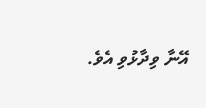އޭނާ ވިދާޅުވި އެވެ.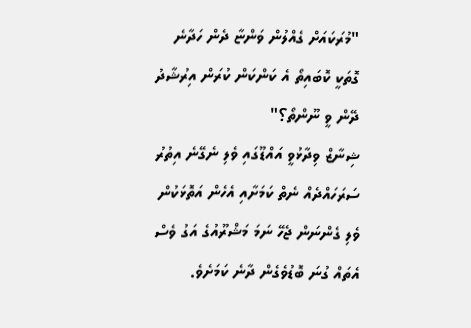"މުރަކައަށް ގެއްލުން ވަންޏާ ދެން ހަދާނެ ގޮތަކީ ކޮބައިތޯ އެ ކަންކަން ކުރަން އިރުޝާދު ދޭން ވީ ނޫންތޯ؟"
ޝިނާޒް ވިދާޅުވީ އައްޑޫގައި ވެލި ނެގޭނެ އިތުރު ސަރަހައްދެއް ނެތް ކަމަށާއި އެހެން އަތޮޅަކުން ވެލި ގެންނަން ޖެހޭ ނަމަ މަޝްރޫއުގެ އަގު ވެސް އެތައް ގުނަ ބޮޑުވެގެން ދާނެ ކަމަށެވެ.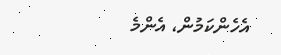އެހެންކަމުން، އެންމެ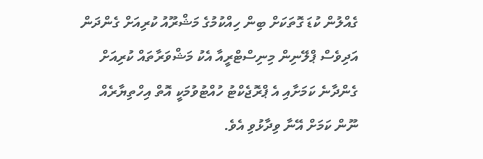ގެއްލުން ކުޑަ ގޮތަކަށް ބިން ހިއްކުމުގެ މަޝްރޫއު ކުރިއަށް ގެންދަން އަދިވެސް ޕްލޭނިން މިނިސްޓްރީއާ އެކު މަޝްވަރާތައް ކުރިއަށް ގެންދާނެ ކަމަށާއި އެ ޕްރޮޖެކްޓު ހުއްޓުވުމަކީ އޮތް އިހްތިޔާރެއް ނޫން ކަމަށް އޭނާ ވިދާޅުވި އެވެ.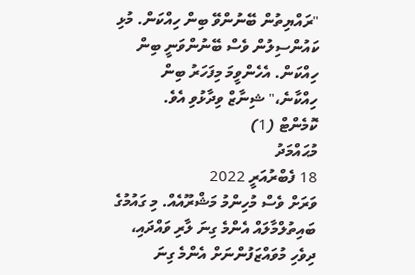"ރައްޔިތުން ބޭނުންވޭ ބިން ހިއްކަން. މުޅި ކައުންސިލުން ވެސް ބޭނުންވަނީ ބިން ހިއްކަން. އެހެންވީމަ މިފަހަރު ބިން ހިއްކާނެ،" ޝިނާޒް ވިދާޅުވި އެވެ.
ކޮމެންޓް (1)
މުޙައްމަދު
18 ފެބްރުއަރީ 2022
ވަރަށް ވެސް މުހިންމު މަޝްރޫއެއް. މި ގައުމުގެ ބައިތުލްމާލައް އެންމެ ގިނަ ލާރި ވައްދައި، ދިވެހި މުވައްޒަފުންނަށް އެންމެ ގިނަ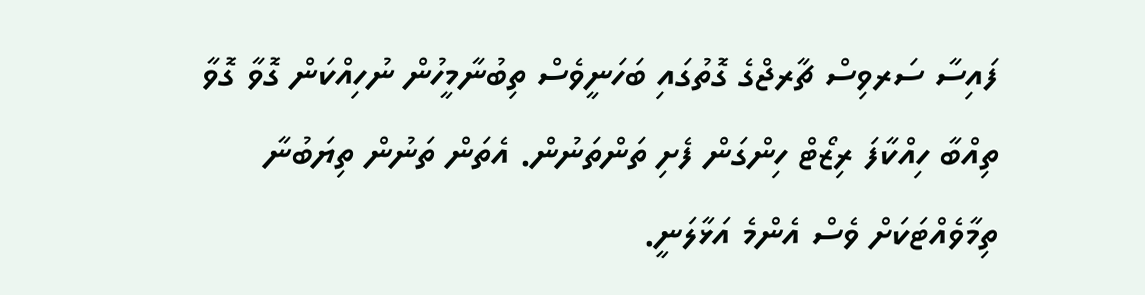ފައިސާ ސަރވިސް ޗާރޖްގެ ގޮތުގައި ބަހަނީވެސް ތިބުނާމީހުން ނުހިއްކަން ގޮވާ ގޮވާ ތިއްބާ ހިއްކާފަ ރިޒޯޓް ހިންގަން ފެށި ތަންތަނުން. އެތަން ތަނުން ތިޔަބުނާ ތިމާވެއްޓަކަށް ވެސް އެންމެ އަޅާލަނީ.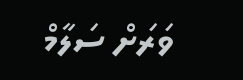ވަރަށް ސަލާމް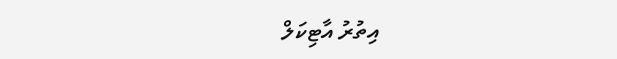އިތުރު އާޓިކަލް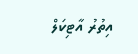އިތުރު އާޓިކަލް